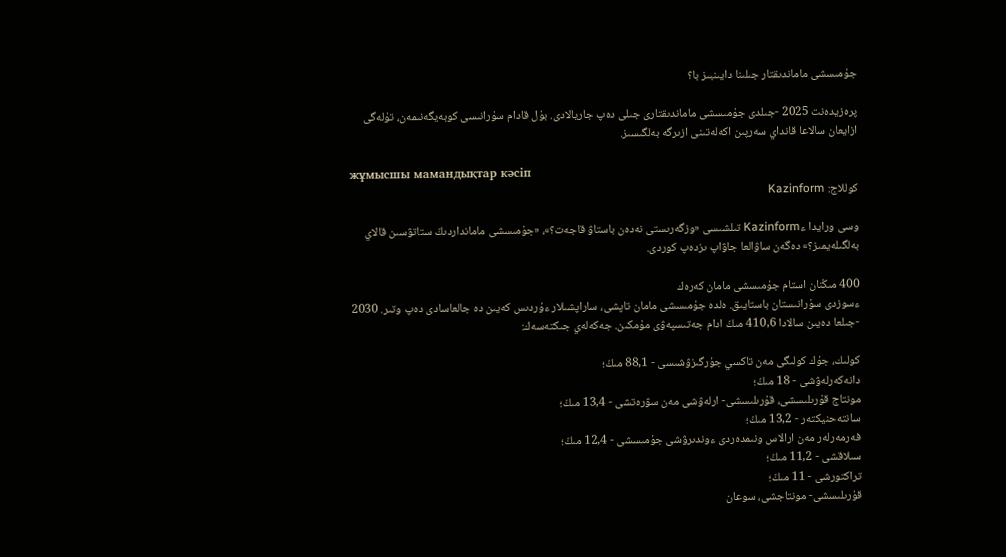جۇمىسشى ماماندىقتار جىلىنا دايىنبىز با؟

پرەزيدەنت 2025 -جىلدى جۇمىسشى ماماندىقتارى جىلى دەپ جاريالادى. بۇل قادام سۇرانىسى كوبەيگەنىمەن، تۇلەگى ازايعان سالاعا قانداي سەرپىن اكەلەتىنى ازىرگە بەلگىسىز.

жұмысшы мамандықтар кәсіп
كوللاج: Kazinform

وسى ورايدا ءKazinform تىلشىسى «وزگەرىستى نەدەن باستاۋ قاجەت؟»، «جۇمىسشى مامانداردىڭ ستاتۋسىن قالاي بەلگىلەيمىز؟» دەگەن ساۋالعا جاۋاپ ىزدەپ كوردى.

400 مىڭنان استام جۇمىسشى مامان كەرەك
ءسوزدى سۇرانىستان باستايىق. ەلدە جۇمىسشى مامان تاپشى، ساراپشىلار ءۇردىس كەيىن دە جالعاسادى دەپ وتىر. 2030 -جىلعا دەيىن سالادا 410,6 مىڭ ادام جەتىسپەۋى مۇمكىن. جەكەلەي جىكتەسەك:

كولىك، جۇك كولىگى مەن تاكسي جۇرگىزۋشىسى - 88,1 مىڭ؛
دانەكەرلەۋشى - 18 مىڭ؛
مونتاج قۇرىلىسشى، قۇرىلىسشى- ارلەۋشى مەن سۋرەتشى - 13,4 مىڭ؛
سانتەحنيكتەر - 13,2 مىڭ؛
فەرمەرلەر مەن ارالاس ونىمدەردى ءوندىرۋشى جۇمىسشى - 12,4 مىڭ؛
سىلاقشى - 11,2 مىڭ؛
تراكتورشى - 11 مىڭ؛
قۇرىلىسشى- مونتاجشى، سوعان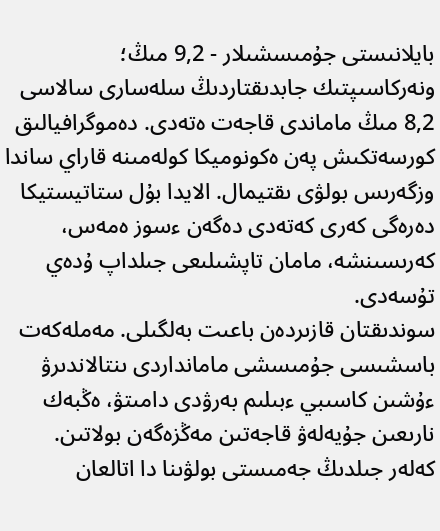بايلانىستى جۇمىسشىلار - 9,2 مىڭ؛
ونەركاسىپتىك جابدىقتاردىڭ سلەسارى سالاسى 8,2 مىڭ ماماندى قاجەت ەتەدى. دەموگرافيالىق كورسەتكىش پەن ەكونوميكا كولەمىنە قاراي ساندا وزگەرىس بولۋى ىقتيمال. الايدا بۇل ستاتيستيكا دەرەگى كەرى كەتەدى دەگەن ءسوز ەمەس، كەرىسىنشە، مامان تاپشىلىعى جىلداپ ۇدەي تۇسەدى.
سوندىقتان قازىردەن باعىت بەلگىلى. مەملەكەت باسشىسى جۇمىسشى مامانداردى ىنتالاندىرۋ ءۇشىن كاسىبي ءبىلىم بەرۋدى دامىتۋ، ەڭبەك نارىعىن جۇيەلەۋ قاجەتىن مەڭزەگەن بولاتىن. كەلەر جىلدىڭ جەمىستى بولۋىنا دا اتالعان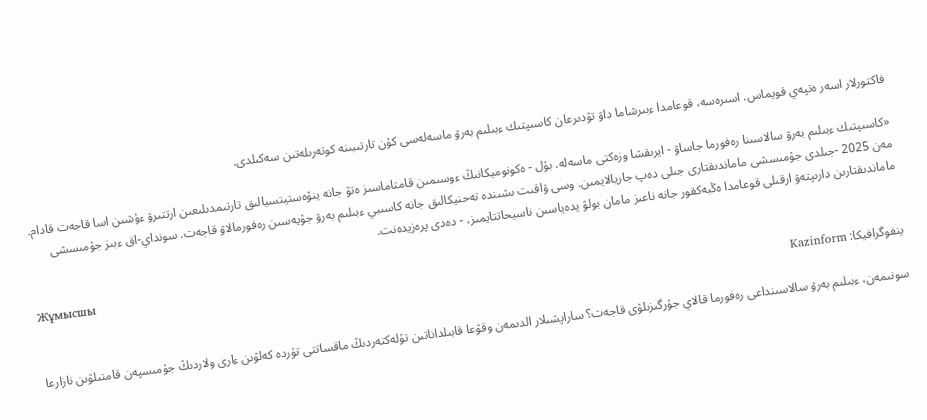فاكتورلار اسەر ەتپەي قويماس. اسىرەسە، قوعامدا ءبىرشاما داۋ تۋدىرعان كاسىپتىك ءبىلىم بەرۋ ماسەلەسى كۇن تارتىبىنە كوتەرىلەتىن سەكىلدى.

«كاسىپتىك ءبىلىم بەرۋ سالاسىنا رەفورما جاساۋ - ايرىقشا وزەكتى ماسەلە. بۇل - ەكونوميكانىڭ ءوسىمىن قامتاماسىز ەتۋ جانە ينۆەستيتسيالىق تارتىمدىلىعىن ارتتىرۋ ءۇشىن اسا قاجەت قادام. مەن 2025 -جىلدى جۇمىسشى ماماندىقتارى جىلى دەپ جاريالايمىن. وسى ۋاقىت ىشىندە تەحنيكالىق جانە كاسىبي ءبىلىم بەرۋ جۇيەسىن رەفورمالاۋ قاجەت. سونداي-اق ءبىز جۇمىسشى ماماندىقتارىن دارىپتەۋ ارقىلى قوعامدا ەڭبەكقور جانە ناعىز مامان بولۋ يدەياسىن ناسيحاتتايمىز، - دەدى پرەزيدەنت.

Жұмысшы
ينفوگرافيكا: Kazinform

سونىمەن، ءبىلىم بەرۋ سالاسىنداعى رەفورما قالاي جۇرگىزىلۋى قاجەت؟ ساراپشىلار الدىمەن وقۋعا قابىلداناتىن تۇلەكتەردىڭ ماقساتتى تۇردە كەلۋىن ءارى ولاردىڭ جۇمىسپەن قامتىلۋىن نازارعا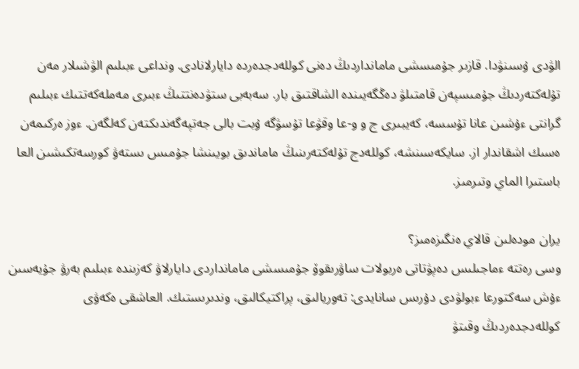الۋدى ۇسىنۋدا. قازىر جۇمىسشى مامانداردىڭ دەنى كوللەدجدەردە دايارلانادى. ونداعى ءبىلىم الۋشىلار مەن تۇلەكتەردىڭ جۇمىسپەن قامتىلۋ دەڭگەيىندە الشاقتىق بار. سەبەبى ستۋدەنتتىڭ ءبىرى مەملەكەتتىك ءبىلىم گرانتى ءۇشىن عانا تۇسسە، كەيبىرى ج و و-عا وقۋعا تۇسۋگە ۇبت بالى جەتپەگەندىكتەن كەلگەن. ءوز ەركىمەن ەسىك اشقاندار از. سايكەسىنشە، كوللەدج تۇلەكتەرىنىڭ ماماندىق بويىنشا جۇمىس ىستەۋ كورسەتكىشىن العا باستىرا الماي وتىرمىز.

يران مودەلىن قالاي ەنگىزەمىز؟
وسى رەتتە ءماجىلىس دەپۋتاتى ەربولات ساۋرىقوۆ جۇمىسشى مامانداردى دايارلاۋ كەزىندە ءبىلىم بەرۋ جۇيەسىن ءۇش سەكتورعا ءبولۋدى دۇرىس سانايدى: تەوريالىق، پراكتيكالىق، وندىرىستىك. العاشقى ەكەۋى كوللەدجدەردىڭ وقىتۋ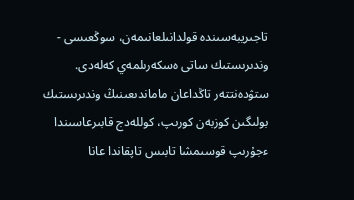تاجىريبەسىندە قولدانىلعانىمەن، سوڭعىسى - وندىرىستىك ساتى ەسكەرىلمەي كەلەدى. ستۋدەنتتەر تاڭداعان ماماندىعىنىڭ وندىرىستىك بولىگىن كوزبەن كورىپ، كوللەدج قابىرعاسىندا ءجۇرىپ قوسىمشا تابىس تاپقاندا عانا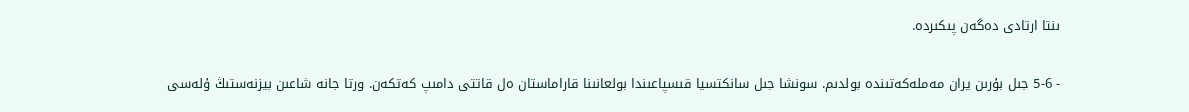ىنتا ارتادى دەگەن پىكىردە.

- 5-6 جىل بۇرىن يران مەملەكەتىندە بولدىم. سونشا جىل سانكتسيا قىسپاعىندا بولعانىنا قاراماستان ەل قاتتى دامىپ كەتكەن. ورتا جانە شاعىن بيزنەستىڭ ۇلەسى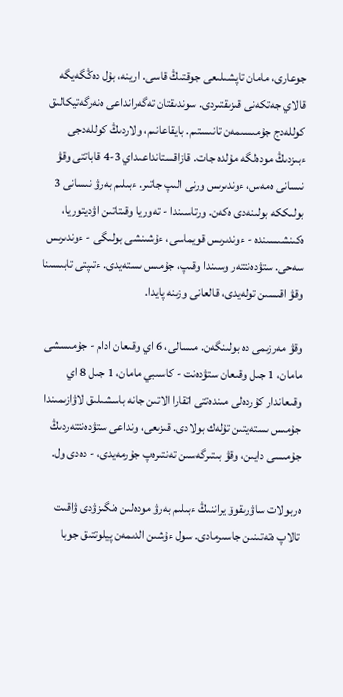جوعارى، مامان تاپشىلىعى جوقتىڭ قاسى. ارينە، بۇل دەڭگەيگە قالاي جەتكەنى قىزىقتىردى. سوندىقتان تەگەرانداعى ەنەرگەتيكالىق كوللەدج جۇمىسىمەن تانىستىم. بايقاعانىم، ولاردىڭ كوللەدجى ءبىزدىڭ مودەلگە مۇلدە جات. قازاقستانداعىداي 3-4 قاباتتى وقۋ نىسانى ەمەس، ءوندىرىس ورنى الىپ جاتىر. ءبىلىم بەرۋ نىسانى 3 بولىككە بولىنەدى ەكەن. ورتاسىندا - تەوريا وقىتاتىن اۋديتوريا، ەكىنشىسىندە - ءوندىرىس قويماسى، ءۇشىنشى بولىگى - ءوندىرىس سەحى. ستۋدەنتتەر وسىندا وقىپ، جۇمىس ىستەيدى. ءتىپتى تابىسىنا وقۋ اقىسىن تولەيدى، قالعانى وزىنە پايدا.

وقۋ مەرزىمى دە بولىنگەن. مىسالى، 6 اي وقىعان ادام - جۇمىسشى مامان، 1 جىل وقىعان ستۋدەنت - كاسىبي مامان، 1 جىل 8 اي وقىعاندار كۇردەلى مىندەتتى اتقارا الاتىن جانە باسشىلىق لاۋازىمىندا جۇمىس ىستەيتىن تۇلەك بولادى. قىزىعى، ونداعى ستۋدەنتتەردىڭ جۇمىسى دايىن، وقۋ بىتىرگەسىن تەنتىرەپ جۇرمەيدى، - دەدى ول.

ەربولات ساۋرىقوۆ يراننىڭ ءبىلىم بەرۋ مودەلىن ەنگىزۋدى ۋاقىت تالاپ ەتەتىنىن جاسىرمادى. سول ءۇشىن الدىمەن پيلوتتىق جوبا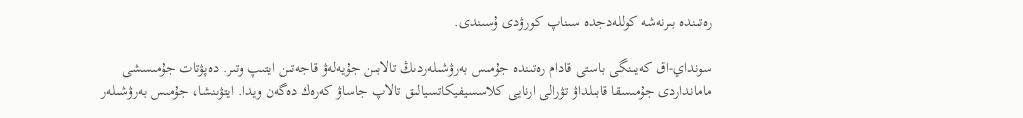رەتىندە بىرنەشە كوللەدجدە سىناپ كورۋدى ۇسىندى.

سونداي-اق كەيىنگى باستى قادام رەتىندە جۇمىس بەرۋشىلەردىڭ تالابىن جۇيەلەۋ قاجەتىن ايتىپ وتىر. دەپۋتات جۇمىسشى مامانداردى جۇمىسقا قابىلداۋ تۋرالى ارنايى كلاسسيفيكاتسيالىق تالاپ جاساۋ كەرەك دەگەن ويدا. ايتۋىنشا، جۇمىس بەرۋشىلەر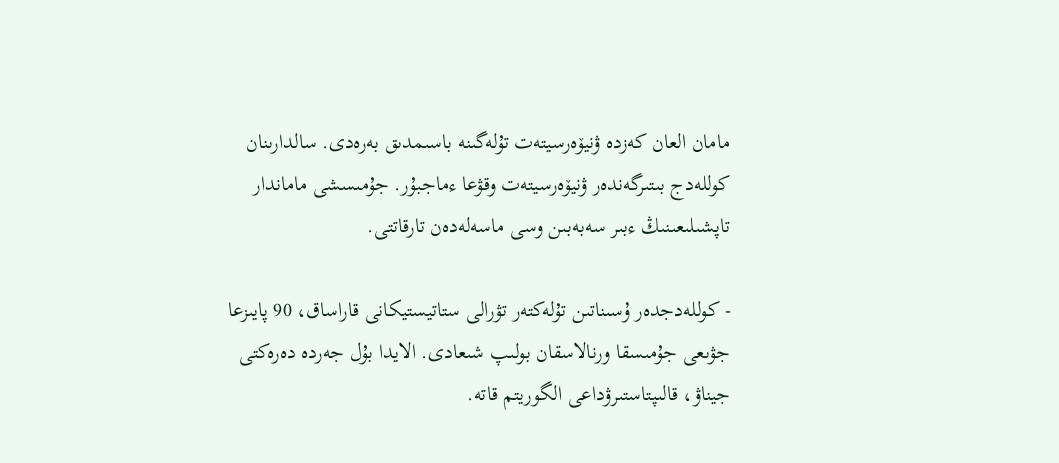مامان العان كەزدە ۋنيۆەرسيتەت تۇلەگىنە باسىمدىق بەرەدى. سالدارىنان كوللەدج بىتىرگەندەر ۋنيۆەرسيتەت وقۋعا ءماجبۇر. جۇمىسشى ماماندار تاپشىلىعىنىڭ ءبىر سەبەبىن وسى ماسەلەدەن تارقاتتى.

- كوللەدجدەر ۇسىناتىن تۇلەكتەر تۋرالى ستاتيستيكانى قاراساق، 90 پايىزعا جۋىعى جۇمىسقا ورنالاسقان بولىپ شىعادى. الايدا بۇل جەردە دەرەكتى جيناۋ، قالىپتاستىرۋداعى الگوريتم قاتە.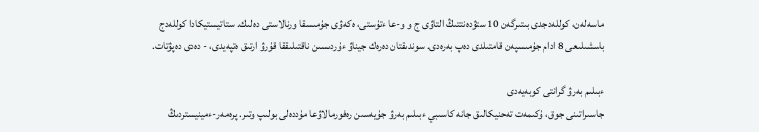ماسەلەن، كوللەدجدى بىتىرگەن 10 ستۋدەنتتىڭ التاۋى ج و و-عا ءتۇستى، ەكەۋى جۇمىسقا ورنالاستى دەلىك. ستاتيستيكادا كوللەدج باسشىلىعى 8 ادام جۇمىسپەن قامتىلدى دەپ بەرەدى. سوندىقتان دەرەك جيناۋ ءۇردىسىن ناقتىلىققا قۇرۋ ارتىق ەتپەيدى، - دەدى دەپۋتات.

ءبىلىم بەرۋ گرانتى كوبەيەدى
جاسىراتىنى جوق، ۇكىمەت تەحنيكالىق جانە كاسىبي ءبىلىم بەرۋ جۇيەسىن رەفورمالاۋعا مۇددەلى بولىپ وتىر. پرەمەر-ءمينيستردىڭ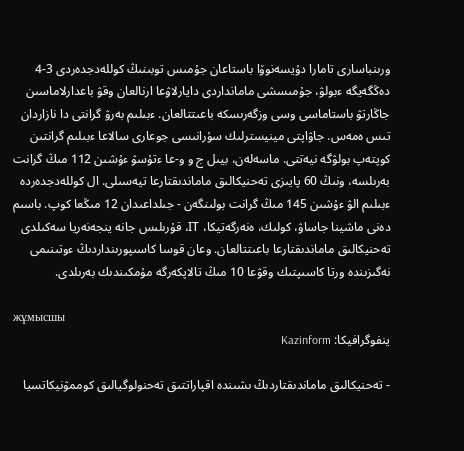ورىنباسارى تامارا دۇيسەنوۆا باستاعان جۇمىس توبىنىڭ كوللەدجدەردى 3-4 دەڭگەيگە ءبولۋ، جۇمىسشى مامانداردى دايارلاۋعا ارنالعان وقۋ باعدارلاماسىن جاڭارتۋ باستاماسى وسى وزگەرىسكە باعىتتالعان. ءبىلىم بەرۋ گرانتى دا نازاردان تىس ەمەس. جاۋاپتى مينيسترلىك سۇرانىسى جوعارى سالاعا ءبىلىم گرانتىن كوپتەپ بولۋگە نيەتتى. ماسەلەن، بيىل ج و و-عا ءتۇسۋ ءۇشىن 112 مىڭ گرانت بەرىلسە، ونىڭ 60 پايىزى تەحنيكالىق ماماندىقتارعا تيەسىلى. ال كوللەدجدەردە ءبىلىم الۋ ءۇشىن 145 مىڭ گرانت بولىنگەن - جىلداعىدان 12 مىڭعا كوپ. باسىم دەنى ماشينا جاساۋ، كولىك، ەنەرگەتيكا، IT، قۇرىلىس جانە ينجەنەريا سەكىلدى تەحنيكالىق ماماندىقتارعا باعىتتالعان. وعان قوسا كاسىپورىنداردىڭ ءوتىنىمى نەگىزىندە ورتا كاسىپتىك وقۋعا 10 مىڭ تالاپكەرگە مۇمكىندىك بەرىلدى.

жұмысшы
ينفوگرافيكا: Kazinform

- تەحنيكالىق ماماندىقتاردىڭ ىشىندە اقپاراتتىق تەحنولوگيالىق كوممۋنيكاتسيا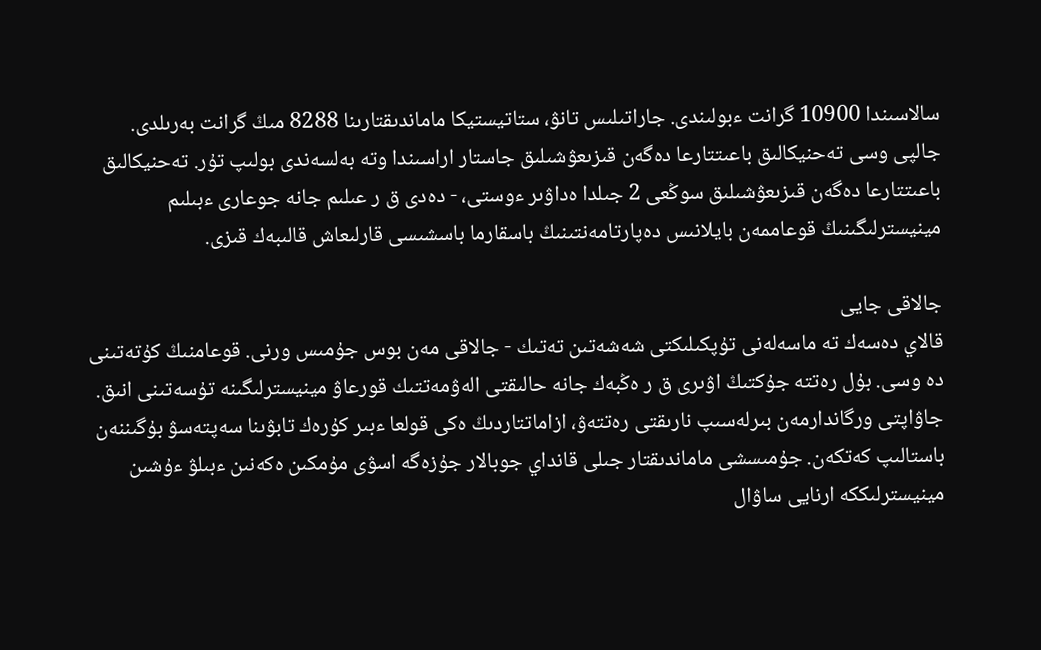سالاسىندا 10900 گرانت ءبولىندى. جاراتىلىس تانۋ، ستاتيستيكا ماماندىقتارىنا 8288 مىڭ گرانت بەرىلدى. جالپى وسى تەحنيكالىق باعىتتارعا دەگەن قىزىعۋشىلىق جاستار اراسىندا وتە بەلسەندى بولىپ تۇر. تەحنيكالىق باعىتتارعا دەگەن قىزىعۋشىلىق سوڭعى 2 جىلدا ەداۋىر ءوستى، - دەدى ق ر عىلىم جانە جوعارى ءبىلىم مينيسترلىگىنىڭ قوعاممەن بايلانىس دەپارتامەنتىنىڭ باسقارما باسشىسى قارلىعاش قالىبەك قىزى.

جالاقى جايى
قالاي دەسەك تە ماسەلەنى تۇپكىلىكتى شەشەتىن تەتىك - جالاقى مەن بوس جۇمىس ورنى. قوعامنىڭ كۇتەتىنى دە وسى. بۇل رەتتە جۇكتىڭ اۋىرى ق ر ەڭبەك جانە حالىقتى الەۋمەتتىك قورعاۋ مينيسترلىگىنە تۇسەتىنى انىق. جاۋاپتى ورگاندارمەن بىرلەسىپ نارىقتى رەتتەۋ، ازاماتتاردىڭ ەكى قولعا ءبىر كۇرەك تابۋىنا سەپتەسۋ بۇگىننەن باستالىپ كەتكەن. جۇمىسشى ماماندىقتار جىلى قانداي جوبالار جۇزەگە اسۋى مۇمكىن ەكەنىن ءبىلۋ ءۇشىن مينيسترلىككە ارنايى ساۋال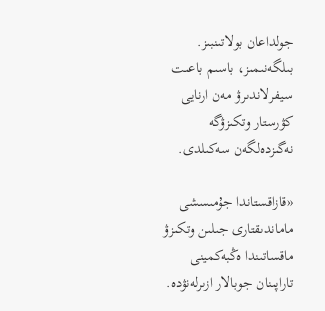جولداعان بولاتىنبىز. بىلگەنىمىز، باسىم باعىت سيفرلاندىرۋ مەن ارنايى كۋرستار وتكىزۋگە نەگىزدەلگەن سەكىلدى.

«قازاقستاندا جۇمىسشى ماماندىقتارى جىلىن وتكىزۋ ماقساتىندا ەڭبەكمينى تاراپىنان جوبالار ازىرلەنۋدە.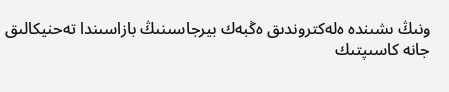ونىڭ ىشىندە ەلەكتروندىق ەڭبەك بيرجاسىنىڭ بازاسىندا تەحنيكالىق جانە كاسىپتىك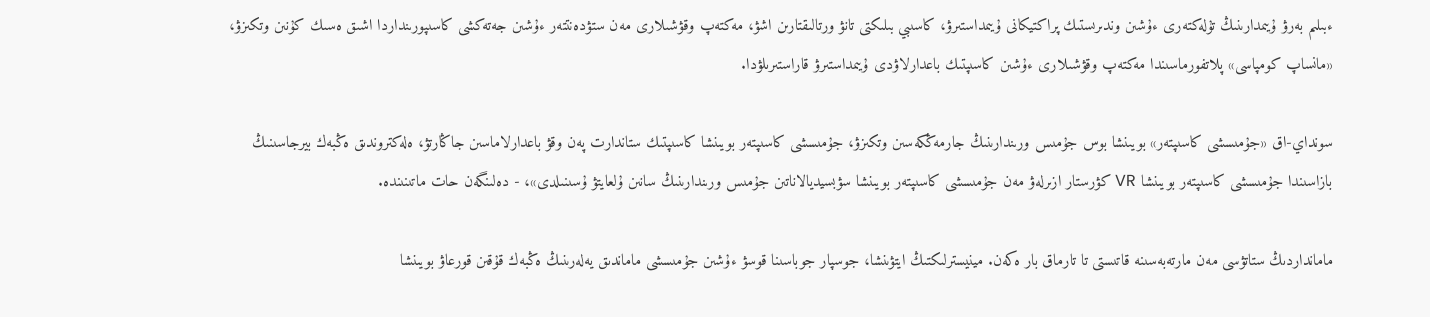ءبىلىم بەرۋ ۇيىمدارىنىڭ تۇلەكتەرى ءۇشىن وندىرىستىك پراكتيكانى ۇيىمداستىرۋ، كاسىبي بىلىكتى تانۋ ورتالىقتارىن اشۋ، مەكتەپ وقۋشىلارى مەن ستۋدەنتتەر ءۇشىن جەتەكشى كاسىپورىنداردا اشىق ەسىك كۇنىن وتكىزۋ، «مانساپ كومپاسى» پلاتفورماسىندا مەكتەپ وقۋشىلارى ءۇشىن كاسىپتىك باعدارلاۋدى ۇيىمداستىرۋ قاراستىرىلۋدا.

سونداي-اق «جۇمىسشى كاسىپتەر» بويىنشا بوس جۇمىس ورىندارىنىڭ جارمەڭكەسىن وتكىزۋ، جۇمىسشى كاسىپتەر بويىنشا كاسىپتىك ستاندارت پەن وقۋ باعدارلاماسىن جاڭارتۋ، ەلەكتروندىق ەڭبەك بيرجاسىنىڭ بازاسىندا جۇمىسشى كاسىپتەر بويىنشا VR كۋرستار ازىرلەۋ مەن جۇمىسشى كاسىپتەر بويىنشا سۋبسيديالاناتىن جۇمىس ورىندارىنىڭ سانىن ۇلعايتۋ ۇسىنىلدى»، - دەلىنگەن حات ماتىنىندە.

مامانداردىڭ ستاتۋسى مەن مارتەبەسىنە قاتىستى تا تارماق بار ەكەن. مينيسترلىكتىڭ ايتۋىنشا، جوسپار جوباسىنا قوسۋ ءۇشىن جۇمىسشى ماماندىق يەلەرىنىڭ ەڭبەك قۇقىن قورعاۋ بويىنشا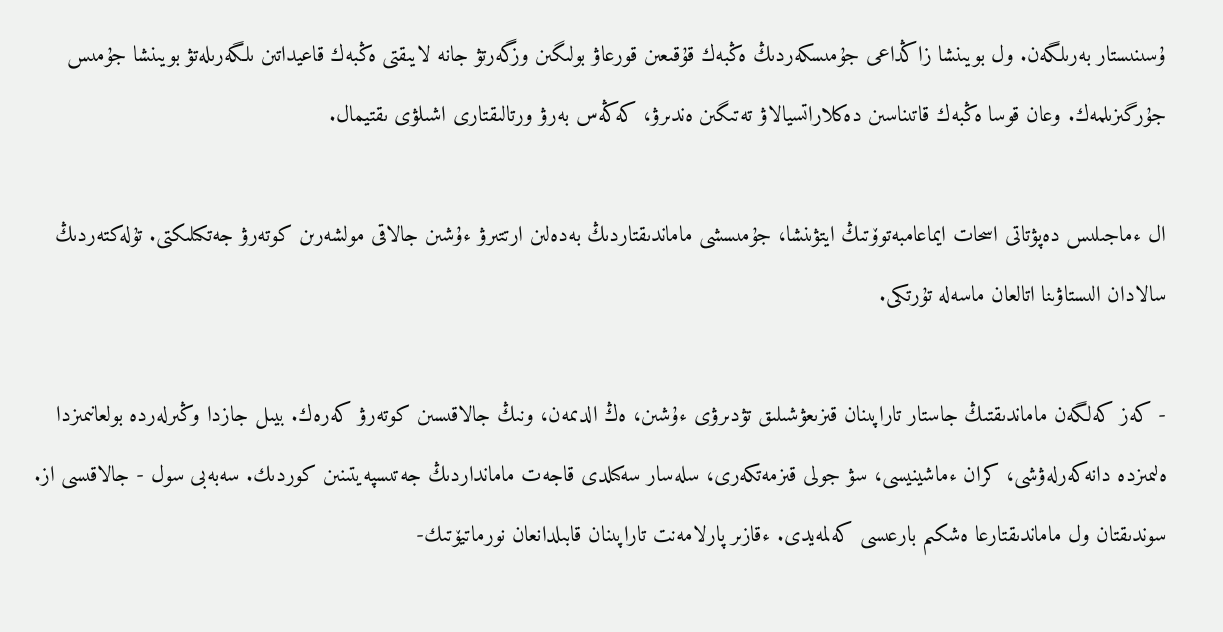ۇسىنىستار بەرىلگەن. ول بويىنشا زاڭداعى جۇمىسكەردىڭ ەڭبەك قۇقىعىن قورعاۋ بولىگىن وزگەرتۋ جانە لايىقتى ەڭبەك قاعيداتىن ىلگەرىلەتۋ بويىنشا جۇمىس جۇرگىزىلمەك. وعان قوسا ەڭبەك قاتىناسىن دەكلاراتسيالاۋ تەتىگىن ەندىرۋ، كەڭەس بەرۋ ورتالىقتارى اشىلۋى ىقتيمال.

ال ءماجىلىس دەپۋتاتى اسحات ايماعامبەتوۆتىڭ ايتۋىنشا، جۇمىسشى ماماندىقتاردىڭ بەدەلىن ارتتىرۋ ءۇشىن جالاقى مولشەرىن كوتەرۋ جەتكىلىكتى. تۇلەكتەردىڭ سالادان الىستاۋىنا اتالعان ماسەلە تۇرتكى.

- كەز كەلگەن ماماندىقتىڭ جاستار تاراپىنان قىزىعۋشىلىق تۋدىرۋى ءۇشىن، ەڭ الدىمەن، ونىڭ جالاقىسىن كوتەرۋ كەرەك. بيىل جازدا وڭىرلەردە بولعانىمىزدا ەلىمىزدە دانەكەرلەۋشى، كران ءماشينيسى، سۋ جولى قىزمەتكەرى، سلەسار سەكىلدى قاجەت مامانداردىڭ جەتىسپەيتىنىن كوردىك. سەبەبى سول - جالاقىسى از. سوندىقتان ول ماماندىقتارعا ەشكىم بارعىسى كەلمەيدى. ءقازىر پارلامەنت تاراپىنان قابىلدانعان نورماتيۆتىك-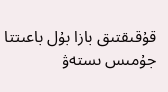قۇقىقتىق بازا بۇل باعىتتا جۇمىس ىستەۋ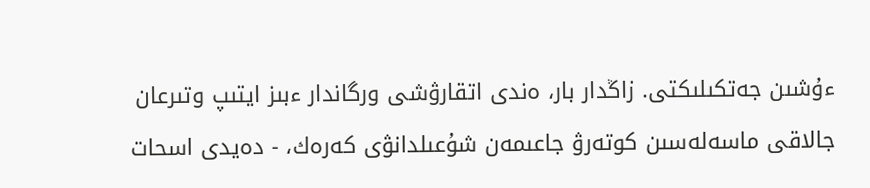ءۇشىن جەتكىلىكتى. زاڭدار بار، ەندى اتقارۋشى ورگاندار ءبىز ايتىپ وتىرعان جالاقى ماسەلەسىن كوتەرۋ جاعىمەن شۇعىلدانۋى كەرەك، - دەيدى اسحات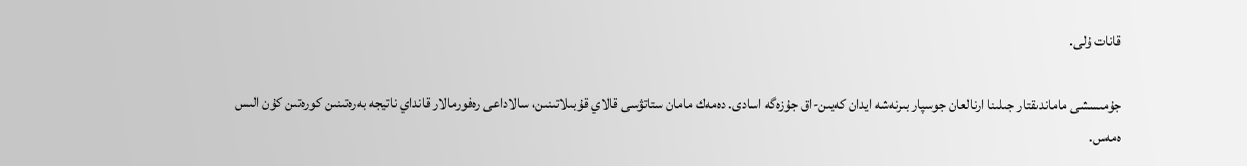قانات ۇلى.

جۇمىسشى ماماندىقتار جىلىنا ارنالعان جوسپار بىرنەشە ايدان كەيىن-اق جۇزەگە اسادى. دەمەك مامان ستاتۋسى قالاي قۇبىلاتىنىن، سالاداعى رەفورمالار قانداي ناتيجە بەرەتىنىن كورەتىن كۇن الىس ەمەس.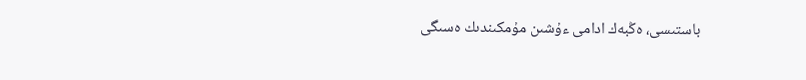باستىسى، ەڭبەك ادامى ءۇشىن مۇمكىندىك ەسىگى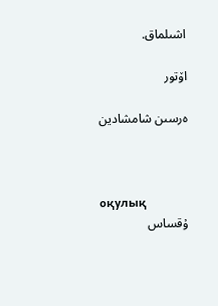اشىلماق.

اۆتور

ەرسىن شامشادين



оқулық
ۇقساس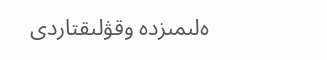ەلىمىزدە وقۋلىقتاردى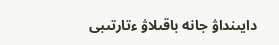دايىنداۋ جانە باقىلاۋ ءتارتىبى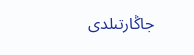جاڭارتىلدى